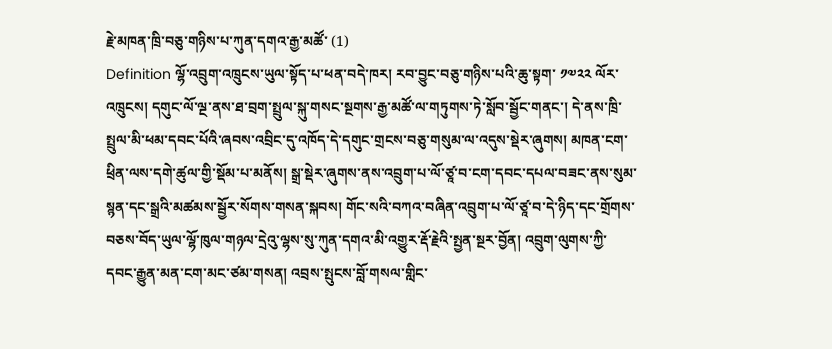རྗེ་མཁན་ཁྲི་བཅུ་གཉིས་པ་ཀུན་དགའ་རྒྱ་མཚོ་ (1)
Definition ལྷོ་འབྲུག་འཁྲུངས་ཡུལ་སྟོད་པ་ཕན་བདེ་ཁར། རབ་བྱུང་བཅུ་གཉིས་པའི་ཆུ་སྟག་ ༡༧༢༢ ལོར་འཁྲུངས། དགུང་ལོ་ལྔ་ནས་ཐ་བྲག་སྤྲུལ་སྐུ་གསང་སྔགས་རྒྱ་མཚོ་ལ་གཏུགས་ཏེ་སློབ་སྦྱོང་གནང་། དེ་ནས་ཁྲི་སྤྲུལ་མི་ཕམ་དབང་པོའི་ཞབས་འབྲིང་དུ་འཁོད་དེ་དགུང་གྲངས་བཅུ་གསུམ་ལ་འདུས་སྡེར་ཞུགས། མཁན་ངག་ཕྲིན་ལས་དགེ་ཚུལ་གྱི་སྡོམ་པ་མནོས། སྒྲ་སྡེར་ཞུགས་ནས་འབྲུག་པ་ལོ་ཙཱ་བ་ངག་དབང་དཔལ་བཟང་ནས་སུམ་སྙན་དང་སྒྲའི་མཚམས་སྦྱོར་སོགས་གསན་སྐབས། གོང་སའི་བཀའ་བཞིན་འབྲུག་པ་ལོ་ཙཱ་བ་དེ་ཉིད་དང་གྲོགས་བཅས་བོད་ཡུལ་ལྷོ་ཁུལ་གཉལ་དྲེའུ་ལྷས་སུ་ཀུན་དགའ་མི་འགྱུར་རྡོ་རྗེའི་སྤྱན་སྔར་བྱོན། འབྲུག་ལུགས་ཀྱི་དབང་རྒྱུན་མན་ངག་མང་ཙམ་གསན། འབྲས་སྤུངས་བློ་གསལ་གླིང་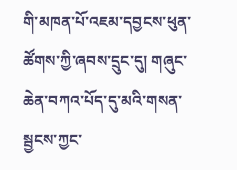གི་མཁན་པོ་འཇམ་དབྱངས་ཕུན་ཚོགས་ཀྱི་ཞབས་དྲུང་དུ། གཞུང་ཆེན་བཀའ་པོད་དུ་མའི་གསན་སྦྱངས་ཀྱང་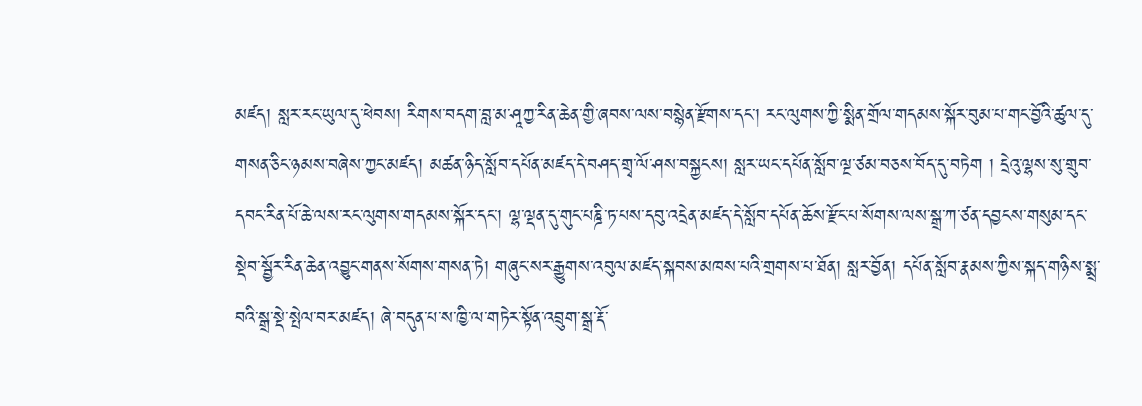མཛད། སླར་རང་ཡུལ་དུ་ཕེབས། རིགས་བདག་བླ་མ་ཤཱཀྱ་རིན་ཆེན་གྱི་ཞབས་ལས་བསྙེན་རྫོགས་དང་། རང་ལུགས་ཀྱི་སྨིན་གྲོལ་གདམས་སྐོར་བུམ་པ་གང་བྱོའི་ཚུལ་དུ་གསན་ཅིང་ཉམས་བཞེས་ཀྱང་མཛད། མཚན་ཉིད་སློབ་དཔོན་མཛད་དེ་བཤད་གྲྭ་ལོ་ཤས་བསྐྱངས། སླར་ཡང་དཔོན་སློབ་ལྔ་ཙམ་བཅས་བོད་དུ་བཏེག ། དྲེའུ་ལྷས་སུ་གྲུབ་དབང་རིན་པོ་ཆེ་ལས་རང་ལུགས་གདམས་སྐོར་དང་། ལྷ་ལྡན་དུ་གུང་པཎྜི་ཏ་པས་དབུ་འདྲེན་མཛད་དེ་སློབ་དཔོན་ཆོས་རྫོང་པ་སོགས་ལས་སྒྲ་ཀ་ཙན་དབྱངས་གསུམ་དང་སྡེབ་སྦྱོར་རིན་ཆེན་འབྱུང་གནས་སོགས་གསན་ཏེ། གཞུང་སར་རྒྱུགས་འབུལ་མཛད་སྐབས་མཁས་པའི་གྲགས་པ་ཐོན། སླར་བྱོན། དཔོན་སློབ་རྣམས་ཀྱིས་སྐད་གཉིས་སྨྲ་བའི་སྒྲ་སྡེ་སྤེལ་བར་མཛད། ཞེ་བདུན་པ་ས་ཁྱི་ལ་གཏེར་སྟོན་འབྲུག་སྒྲ་རྡོ་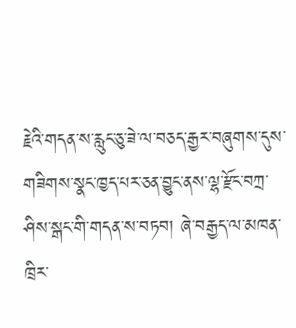རྗེའི་གདན་ས་རླུང་ཅུ་ཟེ་ལ་བཅད་རྒྱར་བཞུགས་དུས་གཟིགས་སྣང་ཁྱད་པར་ཅན་བྱུང་ནས་ལྷ་རྫོང་བཀྲ་ཤིས་སྒང་གི་གདན་ས་བཏབ། ཞེ་བརྒྱད་ལ་མཁན་ཁྲིར་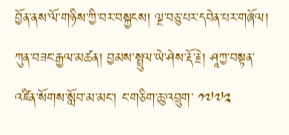བྱོན་ནས་ལོ་གཉིས་ཀྱི་བར་བསྐྱངས། ལྔ་བཅུ་པར་དབེན་པར་གཞོལ། ཀུན་བཟང་རྒྱལ་མཚན། བྱམས་སྤྲུལ་ཡེ་ཤེས་རྡོ་རྗེ། ཤཱཀྱ་བསྟན་འཛིན་སོགས་སློབ་མ་མང་། ང་གཅིག་ཆུ་འབྲུག་ ༡༧༧༢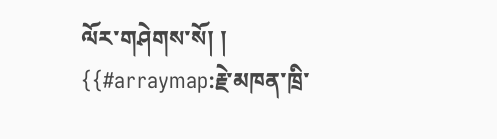ལོར་གཤེགས་སོ། །
{{#arraymap:རྗེ་མཁན་ཁྲི་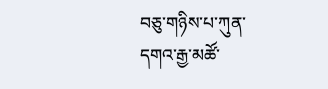བཅུ་གཉིས་པ་ཀུན་དགའ་རྒྱ་མཚོ་